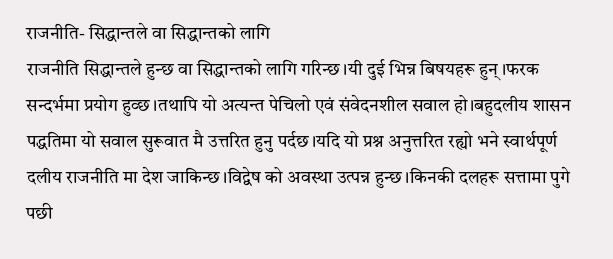राजनीति- सिद्धान्तले वा सिद्धान्तको लागि
राजनीति सिद्धान्तले हुन्छ वा सिद्धान्तको लागि गरिन्छ।यी दुई भिन्न बिषयहरू हुन्।फरक सन्दर्भमा प्रयोग हुव्छ।तथापि यो अत्यन्त पेचिलो एवं संवेदनशील सवाल हो।बहुदलीय शासन पद्धतिमा यो सवाल सुरूवात मै उत्तरित हुनु पर्दछ।यदि यो प्रश्न अनुत्तरित रह्यो भने स्वार्थपूर्ण दलीय राजनीति मा देश जाकिन्छ।विद्वेष को अवस्था उत्पन्न हुन्छ।किनकी दलहरू सत्तामा पुगे पछी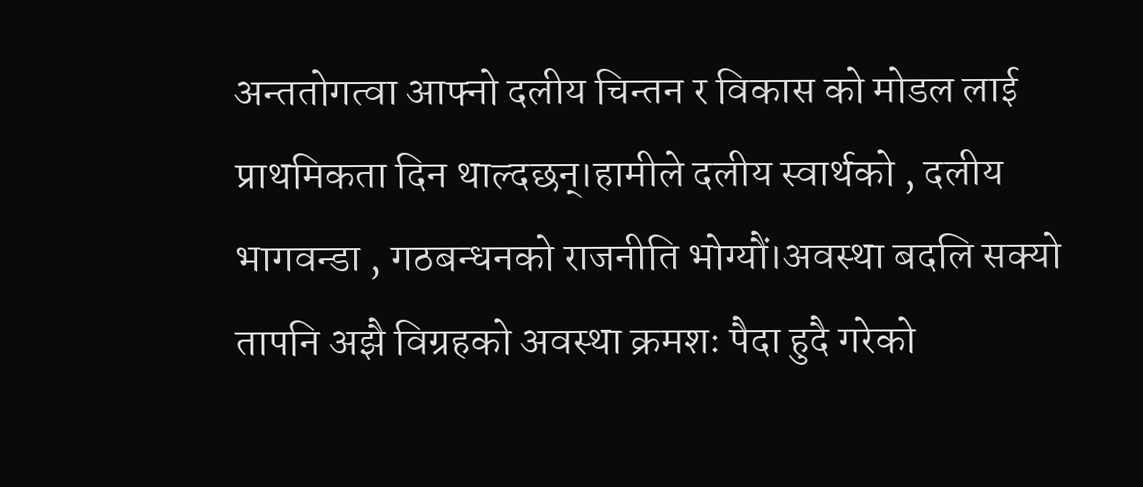अन्ततोगत्वा आफ्नो दलीय चिन्तन र विकास को मोडल लाई प्राथमिकता दिन थाल्दछन्।हामीले दलीय स्वार्थको , दलीय भागवन्डा , गठबन्धनको राजनीति भोग्यौं।अवस्था बदलि सक्यो तापनि अझै विग्रहको अवस्था क्रमशः पैदा हुदै गरेको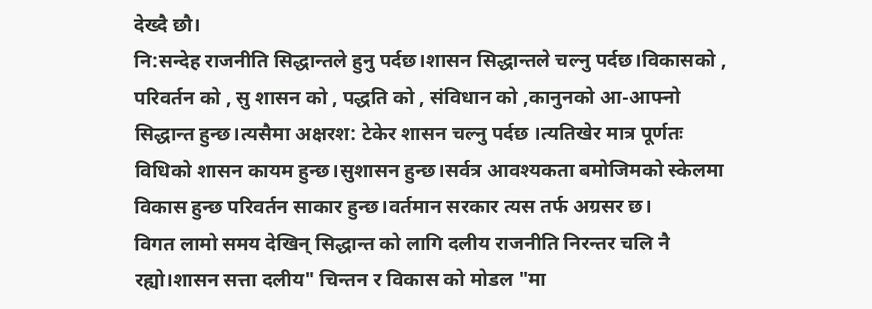देख्दै छौ।
नि:सन्देह राजनीति सिद्धान्तले हुनु पर्दछ।शासन सिद्धान्तले चल्नु पर्दछ।विकासको , परिवर्तन को , सु शासन को , पद्धति को , संविधान को ,कानुनको आ-आफ्नो सिद्धान्त हुन्छ।त्यसैमा अक्षरश: टेकेर शासन चल्नु पर्दछ ।त्यतिखेर मात्र पूर्णतः विधिको शासन कायम हुन्छ।सुशासन हुन्छ।सर्वत्र आवश्यकता बमोजिमको स्केलमा विकास हुन्छ परिवर्तन साकार हुन्छ।वर्तमान सरकार त्यस तर्फ अग्रसर छ।
विगत लामो समय देखिन् सिद्धान्त को लागि दलीय राजनीति निरन्तर चलि नै रह्यो।शासन सत्ता दलीय" चिन्तन र विकास को मोडल "मा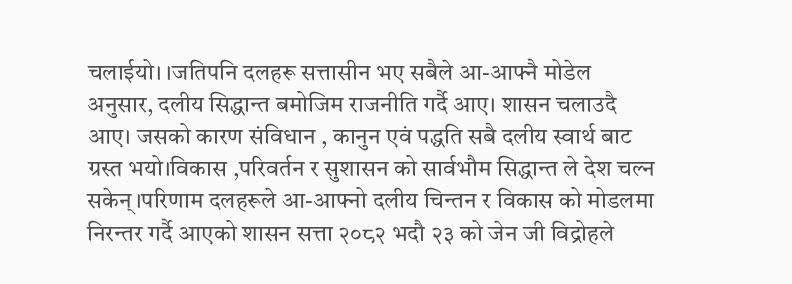चलाईयो। ।जतिपनि दलहरू सत्तासीन भए सबैले आ-आफ्नै मोडेल अनुसार, दलीय सिद्धान्त बमोजिम राजनीति गर्दै आए। शासन चलाउदै आए। जसको कारण संविधान , कानुन एवं पद्धति सबै दलीय स्वार्थ बाट ग्रस्त भयो।विकास ,परिवर्तन र सुशासन को सार्वभौम सिद्धान्त ले देश चल्न सकेन्।परिणाम दलहरूले आ-आफ्नो दलीय चिन्तन र विकास को मोडलमा निरन्तर गर्दै आएको शासन सत्ता २०८२ भदौ २३ को जेन जी विद्रोहले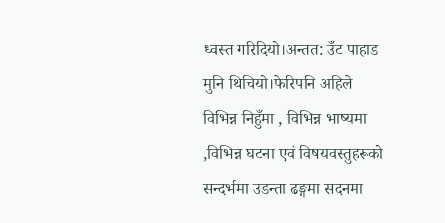ध्वस्त गरिदियो।अन्तत: उँट पाहाड मुनि थिचियो।फेरिपनि अहिले विभिन्न निहुँमा , विभिन्न भाष्यमा ,विभिन्न घटना एवं विषयवस्तुहरूको सन्दर्भमा उडन्ता ढङ्गमा सदनमा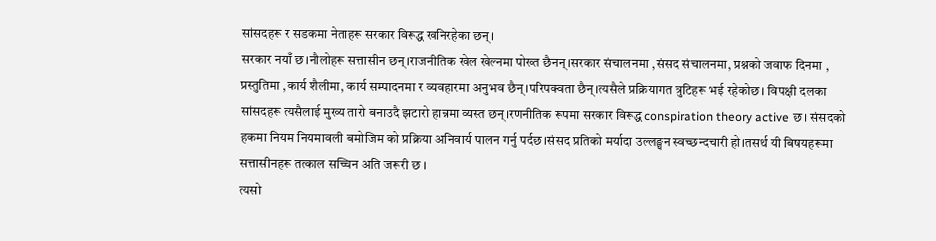सांसदहरू र सडकमा नेताहरू सरकार विरूद्ध खनिरहेका छन्।
सरकार नयाँ छ।नौलोहरू सत्तासीन छन्।राजनीतिक खेल खेल्नमा पोख्त छैनन्।सरकार संचालनमा ,संसद संचालनमा, प्रश्नको जवाफ दिनमा , प्रस्तुतिमा ,कार्य शैलीमा, कार्य सम्पादनमा र व्यवहारमा अनुभव छैन्।परिपक्वता छैन्।त्यसैले प्रक्रियागत त्रुटिहरू भई रहेकोछ। विपक्षी दलका सांसदहरू त्यसैलाई मुख्य तारो बनाउदै झटारो हान्नमा व्यस्त छन्।रणनीतिक रूपमा सरकार विरूद्ध conspiration theory active छ। संसदको हकमा नियम नियमावली बमोजिम को प्रक्रिया अनिवार्य पालन गर्नु पर्दछ।संसद प्रतिको मर्यादा उल्लङ्घन स्वच्छन्दचारी हो।तसर्थ यी बिषयहरूमा सत्तासीनहरू तत्काल सच्चिन अति जरूरी छ ।
त्यसो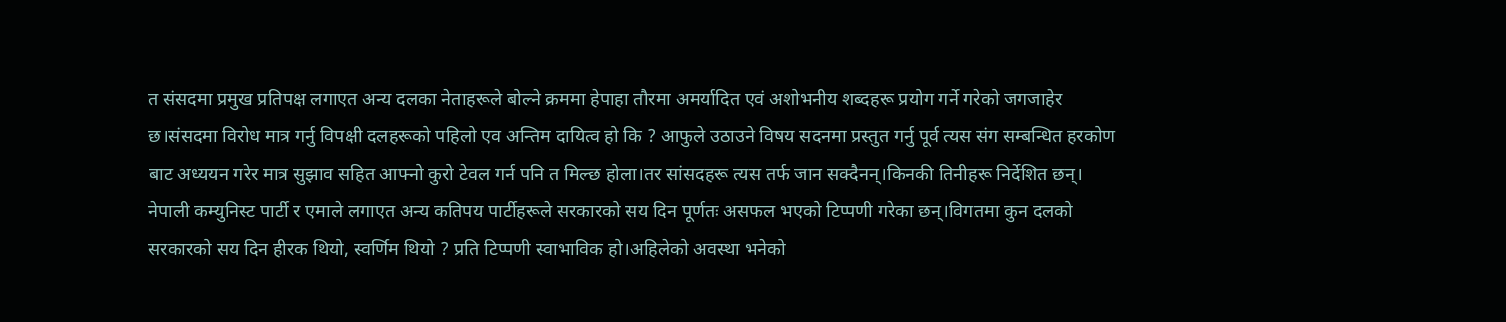त संसदमा प्रमुख प्रतिपक्ष लगाएत अन्य दलका नेताहरूले बोल्ने क्रममा हेपाहा तौरमा अमर्यादित एवं अशोभनीय शब्दहरू प्रयोग गर्ने गरेको जगजाहेर छ।संसदमा विरोध मात्र गर्नु विपक्षी दलहरूको पहिलो एव अन्तिम दायित्व हो कि ? आफुले उठाउने विषय सदनमा प्रस्तुत गर्नु पूर्व त्यस संग सम्बन्धित हरकोण बाट अध्ययन गरेर मात्र सुझाव सहित आफ्नो कुरो टेवल गर्न पनि त मिल्छ होला।तर सांसदहरू त्यस तर्फ जान सक्दैनन्।किनकी तिनीहरू निर्देशित छन्।
नेपाली कम्युनिस्ट पार्टी र एमाले लगाएत अन्य कतिपय पार्टीहरूले सरकारको सय दिन पूर्णतः असफल भएको टिप्पणी गरेका छन्।विगतमा कुन दलको सरकारको सय दिन हीरक थियो, स्वर्णिम थियो ? प्रति टिप्पणी स्वाभाविक हो।अहिलेको अवस्था भनेको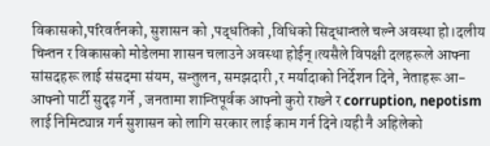विकासको,परिवर्तनको, सुशासन को ,पद्धतिको ,विधिको सिद्धान्तले चल्ने अवस्था हो।दलीय चिन्तन र विकासको मोडेलमा शासन चलाउने अवस्था होईन्।त्यसैले विपक्षी दलहरूले आफ्ना सांसदहरू लाई संसदमा संयम, सन्तुलन, समझदारी ,र मर्यादाको निर्देशन दिने, नेताहरू आ-आफ्नो पार्टी सुदृढ़ गर्ने , जनतामा शान्तिपूर्वक आफ्नो कुरो राख्ने र corruption, nepotism लाई निमिट्यान्न गर्न सुशासन को लागि सरकार लाई काम गर्न दिने।यही नै अहिलेको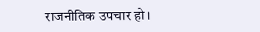राजनीतिक उपचार हो।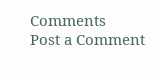Comments
Post a Comment